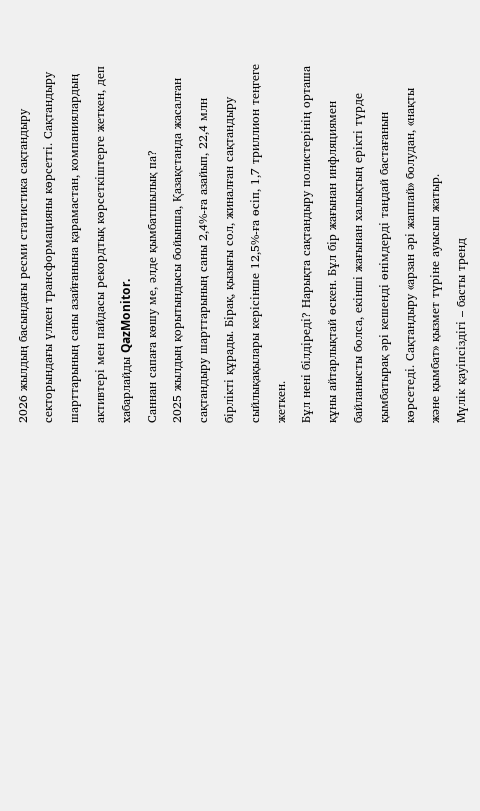2026 жылдың басындағы ресми статистика сақтандыру секторындағы үлкен трансформацияны көрсетті. Сақтандыру шарттарының саны азайғанына қарамастан, компаниялардың активтері мен пайдасы рекордтық көрсеткіштерге жеткен, деп хабарлайды QazMonitor.
Саннан сапаға көшу ме, әлде қымбатшылық па?
2025 жылдың қорытындысы бойынша, Қазақстанда жасалған сақтандыру шарттарының саны 2,4%-ға азайып, 22,4 млн бірлікті құрады. Бірақ, қызығы сол, жиналған сақтандыру сыйлықақылары керісінше 12,5%-ға өсіп, 1,7 триллион теңгеге жеткен.
Бұл нені білдіреді? Нарықта сақтандыру полистерінің орташа құны айтарлықтай өскен. Бұл бір жағынан инфляциямен байланысты болса, екінші жағынан халықтың ерікті түрде қымбатырақ әрі кешенді өнімдерді таңдай бастағанын көрсетеді. Сақтандыру «арзан әрі жаппай» болудан, «нақты және қымбат» қызмет түріне ауысып жатыр.
Мүлік қауіпсіздігі – басты тренд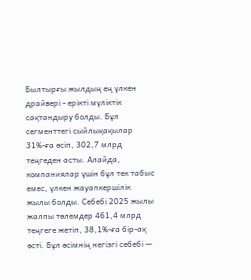Былтырғы жылдың ең үлкен драйвері - ерікті мүліктік сақтандыру болды. Бұл сегменттегі сыйлықақылар 31%-ға өсіп, 302,7 млрд теңгеден асты. Алайда, компаниялар үшін бұл тек табыс емес, үлкен жауапкершілік жылы болды. Себебі 2025 жылы жалпы төлемдер 461,4 млрд теңгеге жетіп, 38,1%-ға бір-ақ өсті. Бұл өсімнің негізгі себебі —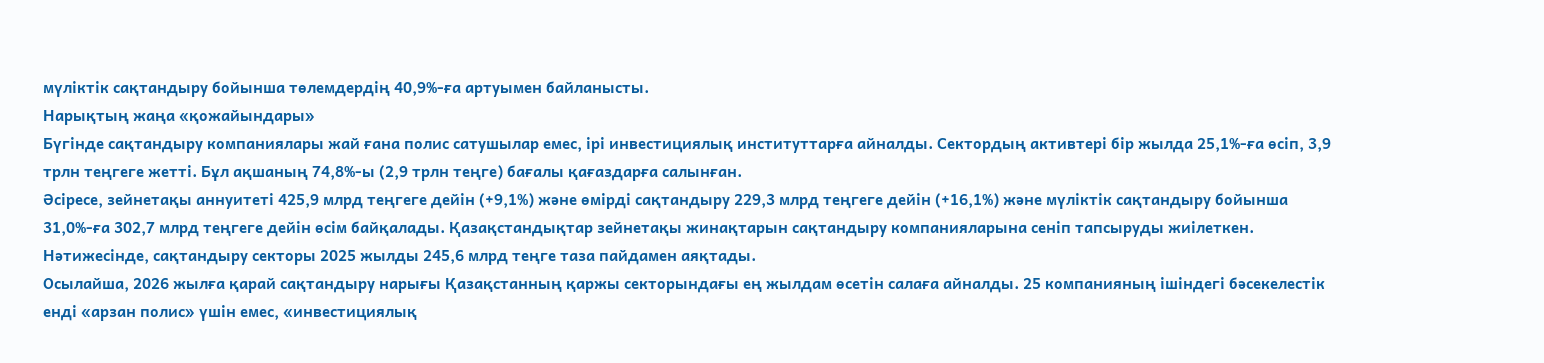мүліктік сақтандыру бойынша төлемдердің 40,9%-ға артуымен байланысты.
Нарықтың жаңа «қожайындары»
Бүгінде сақтандыру компаниялары жай ғана полис сатушылар емес, ірі инвестициялық институттарға айналды. Сектордың активтері бір жылда 25,1%-ға өсіп, 3,9 трлн теңгеге жетті. Бұл ақшаның 74,8%-ы (2,9 трлн теңге) бағалы қағаздарға салынған.
Әсіресе, зейнетақы аннуитеті 425,9 млрд теңгеге дейін (+9,1%) және өмірді сақтандыру 229,3 млрд теңгеге дейін (+16,1%) және мүліктік сақтандыру бойынша 31,0%-ға 302,7 млрд теңгеге дейін өсім байқалады. Қазақстандықтар зейнетақы жинақтарын сақтандыру компанияларына сеніп тапсыруды жиілеткен. Нәтижесінде, сақтандыру секторы 2025 жылды 245,6 млрд теңге таза пайдамен аяқтады.
Осылайша, 2026 жылға қарай сақтандыру нарығы Қазақстанның қаржы секторындағы ең жылдам өсетін салаға айналды. 25 компанияның ішіндегі бәсекелестік енді «арзан полис» үшін емес, «инвестициялық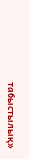табыстылық»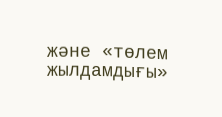және «төлем жылдамдығы»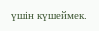үшін күшеймек.